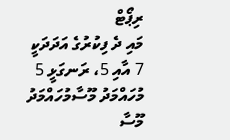ރިޕޯޓް
މައި ދެ ފިކުރުގެ އަދަދަކީ 7 އާއި 5، ރަނގަޅީ 5
މުހައްމަދު މޫސާމުހައްމަދު މޫސާ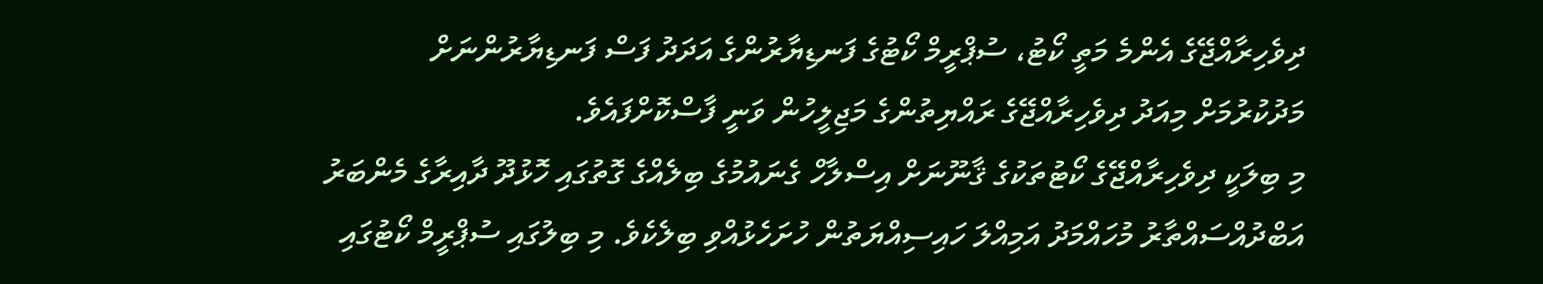ދިވެހިރާއްޖޭގެ އެންމެ މަތީ ކޯޓު، ސުޕްރީމް ކޯޓުގެ ފަނޑިޔާރުންގެ އަދަދު ފަސް ފަނޑިޔާރުންނަށް މަދުކުރުމަށް މިއަދު ދިވެހިރާއްޖޭގެ ރައްޔިތުންގެ މަޖިލީހުން ވަނީ ފާސްކޮށްފައެވެ.
މި ބިލަކީ ދިވެހިރާއްޖޭގެ ކޯޓުތަކުގެ ޤާނޫނަށް އިސްލާހް ގެނައުމުގެ ބިލެއްގެ ގޮތުގައި ހޮޅުދޫ ދާއިރާގެ މެންބަރު އަބްދުއްސައްތާރު މުހައްމަދު އަމިއްލަ ހައިސިއްޔަތުން ހުށަހެޅުއްވި ބިލެކެވެ. މި ބިލުގައި ސުޕްރީމް ކޯޓުގައި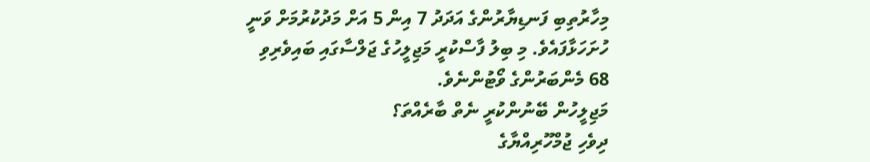މިހާރުތިބި ފަނޑިޔާރުންގެ އަދަދު 7 އިން 5 އަށް މަދުކުރުމަށް ވަނީ ހުށަހަޅާފައެވެ. މި ބިލު ފާސްކުރީ މަޖިލީހުގެ ޖަލްސާގައި ބައިވެރިވި 68 މެންބަރުންގެ ވޯޓުންނެވެ.
މަޖިލީހުން ބޭނުންކުރީ ނެތް ބާރެއްތަ؟
ދިވެހި ޖުމްހޫރިއްޔާގެ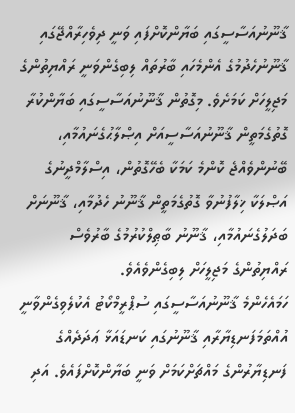ޤާނޫނުއަސާސީގައި ބަޔާންކޮށްފައި ވަނީ ދިވެހިރާއްޖޭގައި ޤާނޫނުހެދުމުގެ އެންމެހައި ބާރުތައް ލިބިގެންވަނީ ރައްޔިތުންގެ މަޖިލީހަށް ކަމަށެވެ. މިގޮތުން ޤާނޫނުއަސާސީގައި ބަޔާންކުރާ ގޮތުގެމަތީން ޤާނޫނުއަސާސީއަށް އިޞްލާޙުގެނައުމާއި، ބޭނުންވެއްޖެ ކޮންމެ ކަމަކާ ބެހޭގޮތުން، އިސްލާމްދީނުގެ އަޞްލަކާ ޚިލާފުނުވާ ގޮތުގެމަތީން ޤާނޫނު ހެދުމާއި، ޤާނޫނަށް ބަދަލުގެނައުމާއި، ޤާނޫނު ބާޠިލްކުރުމުގެ ބާރުވެސް ރައްޔިތުންގެ މަޖިލީހަށް ލިބިގެންވެއެވެ.
ހަމައެހެންމެ ޤާނޫނުއަސާސީގައި ސުޕްރީމްކޯޓު އެކުލެވިގެންވާނީ އުއްތަމަފަނޑިޔާރާއި ޤާނޫނުގައި ކަނޑައަޅާ ޢަދަދެއްގެ ފަނޑިޔާރުންގެ މައްޗަށްކަމަށް ވަނީ ބަޔާންކޮށްފައެވެ. އަދި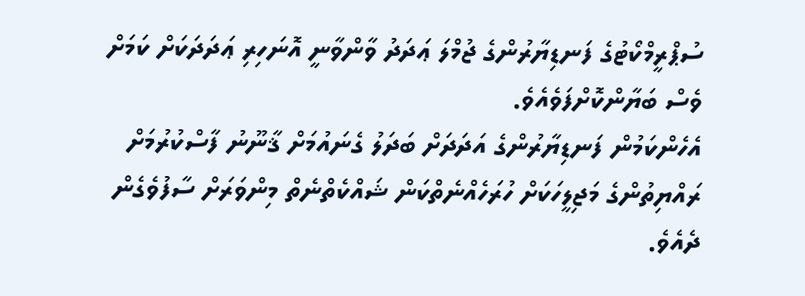ސުޕްރީމްކޯޓުގެ ފަނޑިޔާރުންގެ ޖުމްލަ ޢަދަދު ވާންވާނީ އޮނަހިރި ޢަދަދަކަށް ކަމަށް ވެސް ބަޔާންކޮށްފަވެއެވެ.
އެހެންކަމުން ފަނޑިޔާރުންގެ އަދަދަށް ބަދަލު ގެނައުމަށް ޤާނޫނު ފާސްކުރުމަށް ރައްޔިތުންގެ މަޖިލީހަކަށް ހުރަހެއްނެތްކަން ޝައްކެތްނެތް މިންވަރަށް ސާފުވެގެން ދެއެވެ.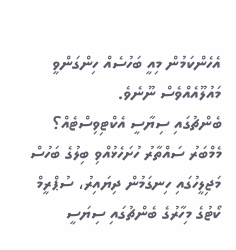އެހެންކަމުން މިއީ ބަހުސެއް ހިންގަންވީ މައުލޫއެއްވެސް ނޫނެވެ.
ބެންޗުގައި ސިޔާސީ އެކްޓިވިސްޓެއް؟
މެމްބަރު ސައްތާރު ހުށަހެޅުއްވި ބިލުގެ ބަހުސް މަޖިލީހުގައި ހިނގަމުން ދިޔައިރު، ސުޕްރީމް ކޯޓުގެ މިހާރުގެ ބެންޗުގައި ސިޔަސީ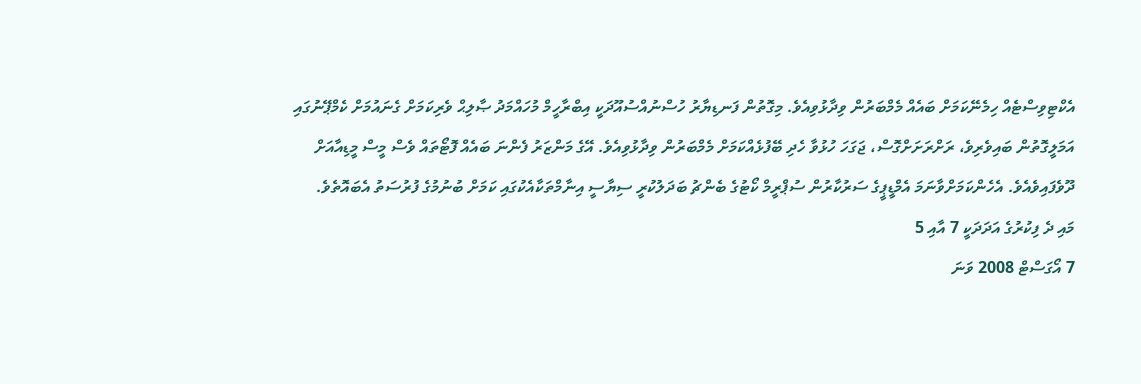އެކްޓިވިސްޓެއް ހިމެނޭކަމަށް ބައެއް މެމްބަރުން ވިދާޅުވިއެވެ. މިގޮތުން ފަނޑިޔާރު ހުސްނުއްސުއޫދަކީ އިބްރާހީމް މުހައްމަދު ޞާލިޙް ވެރިކަމަށް ގެނައުމަށް ކެމްޕޭނުގައި އަމަލީގޮތުން ބައިވެރިވެ، ރަށްރަށަށްގޮސް، ޖަގަހަ ހުޅުވާ ހެދި ބޭފުޅެއްކަމަށް މެމްބަރުން ވިދާޅުވިއެވެ. އޭގެ މަންޒަރު ފެންނަ ބައެއް ފޮޓޯތައް ވެސް މީސް މީޑިއާއަށް ދޫވެފައިވެއެވެ. އެހެންކަމަށްވާނަމަ އެމްޑީޕީގެ ސަރުކާރުން ސުޕްރީމް ކޯޓުގެ ބެންޗު ބަދަލުކުރީ ސިޔާސީ އިނާމްތަކާއެކުގައި ކަމަށް ބުނުމުގެ ފުރުސަތު އެބައޮތެވެ.
މައި ދެ ފިކުރުގެ އަދަދަކީ 7 އާއި 5
7 އޯގަސްޓް 2008 ވަނަ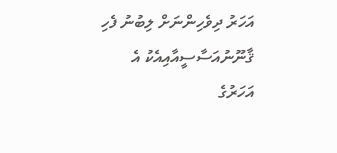އަހަރު ދިވެހިންނަށް ލިބުނު ފެހި ޤާނޫނުއަސާސީއާއިއެކު އެ އަހަރުގެ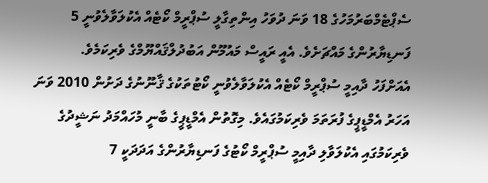ސެޕްޓެމްބަރުމަހުގެ 18 ވަނަ ދުވަހު އިންތިގާލީ ސުޕްރީމް ކޯޓެއް އެކުލަވާލެވުނީ 5 ފަނޑިޔާރުންގެ މައްޗަށެވެ. އެއީ ރައީސް މައުމޫން އަބުދުލްޤައްޔޫމްގެ ވެރިކަމެވެ.
އެއަށްފަހު ދާއިމީ ސުޕްރީމް ކޯޓެއް އެކުލަވާލެވުނީ ކޯޓުތަކުގެ ޤާނޫނުގެ ދަށުން 2010 ވަނަ އަހަރު އެމްޑީޕީގެ ފުރަތަމަ ވެރިކަމުގައެވެ. މިގޮތުން އެމްޑީޕީގެ ބާނީ މުހައްމަދު ނަޝީދުގެ ވެރިކަމުގައި އެކުލަވާލި ދާއިމީ ސުޕްރީމް ކޯޓުގެ ފަނޑިޔާރުންގެ އަދަދަކީ 7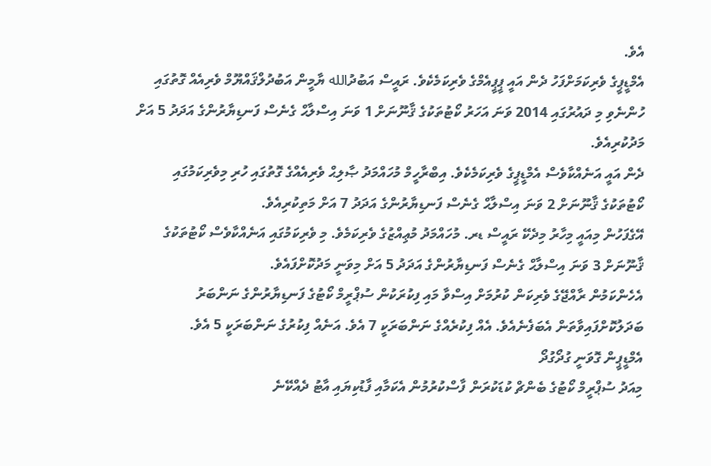އެވެ.
އެމްޑީޕީގެ ވެރިކަމަށްފަހު ދެން އައީ ޕީޕީއެމްގެ ވެރިކަމެކެވެ. ރައީސް އަބުދުالله ޔާމީން އަބުދުލްޤައްޔޫމް ވެރިއެއް ގޮތުގައި ހުންނެވި މި ދައުރުގައި 2014 ވަނަ އަހަރު ކޯޓުތަކުގެ ޤާނޫނަށް 1 ވަނަ އިސްލާޙް ގެނެސް ފަނޑިޔާރުންގެ އަދަދު 5 އަށް މަދުކުރިއެވެ.
ދެން އައީ އަނެއްކާވެސް އެމްޑީޕީގެ ވެރިކަމެކެވެ. އިބްރާހީމް މުހައްމަދު ޞާލިޙް ވެރިއެއްގެ ގޮތުގައި ހުރި މިވެރިކަމުގައި ކޯޓުތަކުގެ ޤާނޫނަށް 2 ވަނަ އިސްލާޙް ގެނެސް ފަނޑިޔާރުންގެ އަދަދު 7 އަށް މަތިކުރިއެވެ.
އޭގެފަހުން މިއައީ މިހާރު މިދެކޭ ރައީސް ޑރ. މުހައްމަދު މުޢިއްޒުގެ ވެރިކަމެވެ. މި ވެރިކަމުގައި އަނެއްކާވެސް ކޯޓުތަކުގެ ޤާނޫނަށް 3 ވަނަ އިސްލާޙް ގެނެސް ފަނޑިޔާރުންގެ އަދަދު 5 އަށް މިވަނީ މަދުކޮށްފައެވެ.
އެހެންކަމުން ރާއްޖޭގެ ވެރިކަން ކުރުމަށް އިސްވާ މައި ފިކުރަކުން ސުޕްރީމް ކޯޓުގެ ފަނޑިޔާރުންގެ ނަންބަރު ބަދަލުކޮށްފައިވާތަން އެބަފެނެއެވެ. އެއް ފިކުރެއްގެ ނަންބަރަކީ 7 އެވެ. އަނެއް ފިކުރުގެ ނަންބަރަކީ 5 އެވެ.
އެމްޑީޕީން ގޮވަނީ ގުދޯގުދޯ
މިއަދު ސުޕްރީމް ކޯޓުގެ ބެންޗް ކުޑަކުރަން ފާސްކުރުމުން އެކަމާއި ފާޑުކިޔައި އާޓު ދެއްކޭނެ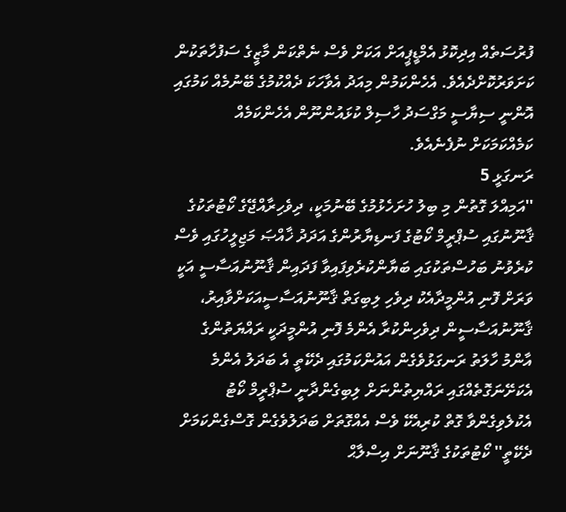ފުރުސަތެއް އިދިކޮޅު އެމްޑީޕީއަށް އަކަށް ވެސް ނެތްކަން މާޒީގެ ސަފުހާތަކުން ކަށަވަރުކޮށްދެއެވެ. އެހެންކަމުން މިއަދު އެވާހަކަ ދެއްކުމުގެ ބޭނުމެއް ކަމުގައި އޮންނީ ސިޔާސީ މަގްސަދު ހާސިލް ކުޅައުންނޫން އެހެންކަމެއް ކަމެއްކަމަކަށް ނުފެނެއެވެ.
ރަނގަޅީ 5
''އަމިއްލަ ގޮތުން މި ބިލު ހުށަހެޅުމުގެ ބޭނުމަކީ، ދިވެހިރާއްޖޭގެ ކޯޓުތަކުގެ ޤާނޫނުގައި ސުޕްރީމް ކޯޓުގެ ފަނޑިޔާރުންގެ އަދަދު ޚާއްޞަ މަޖިލީހުގައި ވެސް ކުރެވުނު ބަހުސްތަކުގައި ބަޔާންކުރެވިފައިވާ ފަދައިން ޤާނޫނުއަސާސީ އަކީ ވަރަށް ފޮނި އުންމީދާއެކު ދިވެހި ލިބިގަތް ޤާނޫނުއަސާސީއަކަށްވާއިރު، ޤާނޫނުއަސާސީން ދިވެހިންކުރާ އެންމެ ފޮނި އުންމީދަކީ ރައްޔަތުންގެ އާންމު ހާލަތު ރަނގަޅުވެގެން އައުންކަމުގައި ދެކޭތީ އެ ބަދަލު އެންމެ އެކަށޭނަގޮތެއްގައި ރައްޔިތުންނަށް ލިބިގެންދާނީ ސުޕްރީމް ކޯޓު އެކުލެވިގެންވާ ގޮތް ކުރިއެކޭ ވެސް އެއްގޮތަށް ބަދަލުވެގެން ގޮސްގެންކަމަށް ދެކޭތީ'' ކޯޓުތަކުގެ ޤާނޫނަށް އިސްލާޙް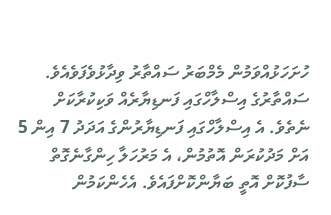ހުށަހަޅުއްވަމުން މެމްބަރު ސައްތާރު ވިދާޅުވެފަވެއެވެ.
ސައްތާރުގެ އިސްލާހްގައި ފަނޑިޔާރެއް ވަކިކުރާކަށް ނެތެވެ. އެ އިސްލާހްގައި ފަނޑިޔާރުންގެ އަދަދު 7 އިން 5 އަށް މަދުކުރަން އޮތުމުން، އެ މަރުހަލާ ހިންގާނެގޮތް ސާފުކޮށް އޮތީ ބަޔާންކޮށްފައެވެ. އެހެންކަމުން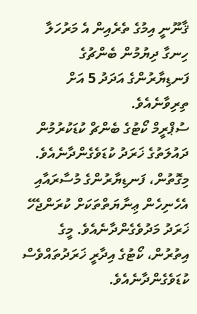ޤާނޫނީ އިމުގެ ތެރެއިން އެ މަރުހަލާ ހިނގާ ދިޔުމުން ބެންޗުގެ ފަނޑިޔާރުންގެ އަދަދު 5 އަށް ތިރިވާނެއެވެ.
ސުޕްރީމް ކޯޓުގެ ބެންޗް ކުޑަކުރުމުން ދައުލަތުގެ ޚަރަދު ކުޑަވެގެންދާނެއެވެ. މިގޮތުން، ފަނޑިޔާރުންގެ މުސާރައާއި އެހެނިހެން ޢިނާޔަތްތަކަށް ކުރަންޖެހޭ ޚަރަދު މަދުވެގެންދާނެއެވެ. މީގެ އިތުރުން، ކޯޓުގެ އިދާރީ ޚަރަދުތައްވެސް ކުޑަވެގެންދާނެއެވެ.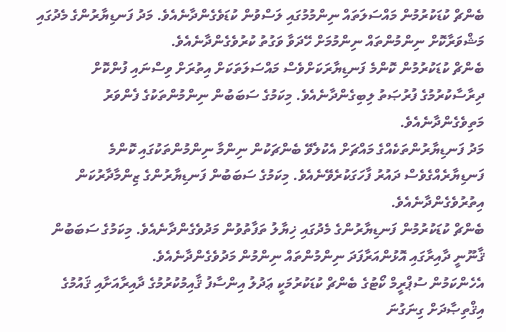ބެންޗް ކުޑަކުރުމުން މައްސަލަތައް ނިންމުމުގައި ލަސްވުން ކުޑަވެގެންދާނެއެވެ. މަދު ފަނޑިޔާރުންގެ މެދުގައި މަޝްވަރާކޮށް ނިންމުންތައް ނިންމުމަށް ހޭދަވާ ވަގުތު ކުރުވެގެންދާނެއެވެ.
ބެންޗް ކުޑަކުރުމުން ކޮންމެ ފަނޑިޔާރަކަށްވެސް މައްސަލަތަކަށް އިތުރަށް ވިސްނައި ފުންކޮށް ދިރާސާކުރުމުގެ ފުރުޞަތު ލިބިގެންދާނެއެވެ. މިކަމުގެ ސަބަބުން ނިންމުންތަކުގެ ފެންވަރު މަތިވެގެންދާނެއެވެ.
މަދު ފަނޑިޔާރުންތަކެއްގެ މައްޗަށް އެކުލެވޭ ބެންޗަކުން ނިންމާ ނިންމުންތަކުގައި ކޮންމެ ފަނޑިޔާރެއްގެވެސް ދައުރު ފާހަގަކުރެވޭނެއެވެ. މިކަމުގެ ސަބަބުން ފަނޑިޔާރުންގެ ޒިންމާދާރުކަން އިތުރުވެގެންދާނެއެވެ.
ބެންޗް ކުޑަކުރުމުން ފަނޑިޔާރުންގެ މެދުގައި ޚިޔާލު ތަފާތުވުން މަދުވެގެންދާނެއެވެ. މިކަމުގެ ސަބަބުން ޤާނޫނީ ދާއިރާގައި އޮޅުންއަރާފަދަ ނިންމުންތައް ނިންމުން މަދުވެގެންދާނެއެވެ.
އެހެންކަމުން ސުޕްރީމް ކޯޓުގެ ބެންޗް ކުޑަކުރުމަކީ ޢަދުލު އިންސާފު ޤާއިމުކުރުމުގެ ދާއިރާއަށާއި ޤައުމުގެ އިޤްތިޞާދަށް ގިނަގުނަ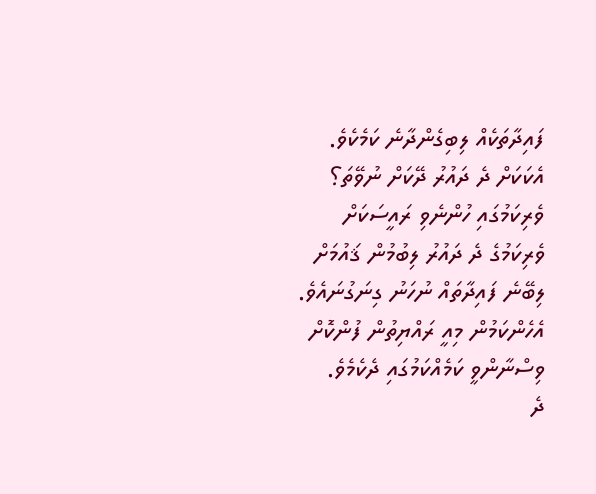ފައިދާތަކެއް ލިބިގެންދާނެ ކަމެކެވެ.
އެކަކަށް ދެ ދައުރު ދޭކަށް ނުވޭތަ؟
ވެރިކަމުގައި ހުންނެވި ރައީސަކަށް ވެރިކަމުގެ ދެ ދައުރު ލިބުމުން ޤައުމަށް ލިބޭނެ ފައިދާތައް ނުހަނު ގިނަގުނައެވެ. އެހެންކަމުން މިއީ ރައްޔިތުން ފުންކޮށް ވިސްނާންވީ ކަމެއްކަމުގައި ދެކެމެވެ.
ދެ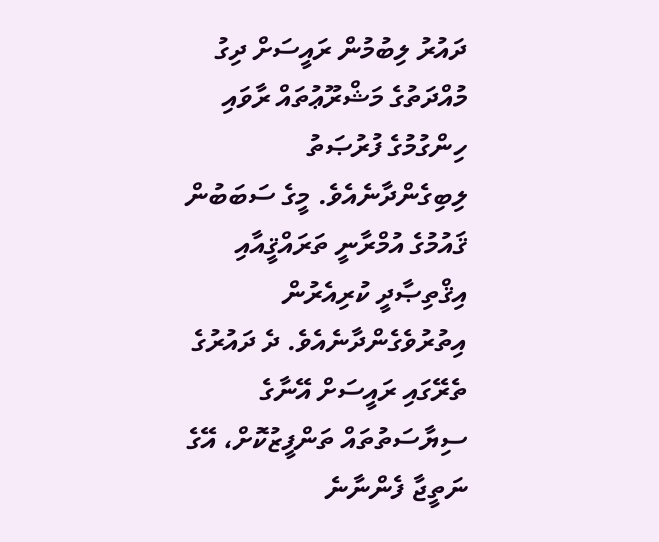ދައުރު ލިބުމުން ރައީސަށް ދިގު މުއްދަތުގެ މަޝްރޫޢުތައް ރާވައި ހިންގުމުގެ ފުރުޞަތު ލިބިގެންދާނެއެވެ. މީގެ ސަބަބުން ޤައުމުގެ އުމްރާނީ ތަރައްޤީއާއި އިޤްތިޞާދީ ކުރިއެރުން އިތުރުވެގެންދާނެއެވެ. ދެ ދައުރުގެ ތެރޭގައި ރައީސަށް އޭނާގެ ސިޔާސަތުތައް ތަންފީޒުކޮށް، އޭގެ ނަތީޖާ ފެންނާނެ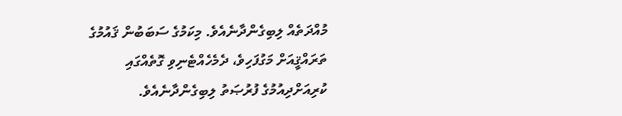މުއްދަތެއް ލިބިގެންދާނެއެވެ. މިކަމުގެ ސަބަބުން ޤައުމުގެ ތަރައްޤީއަށް މަގުފަހިވެ، ދެމެހެއްޓެނިވި ގޮތެއްގައި ކުރިއަށްދިއުމުގެ ފުރުޞަތު ލިބިގެންދާނެއެވެ.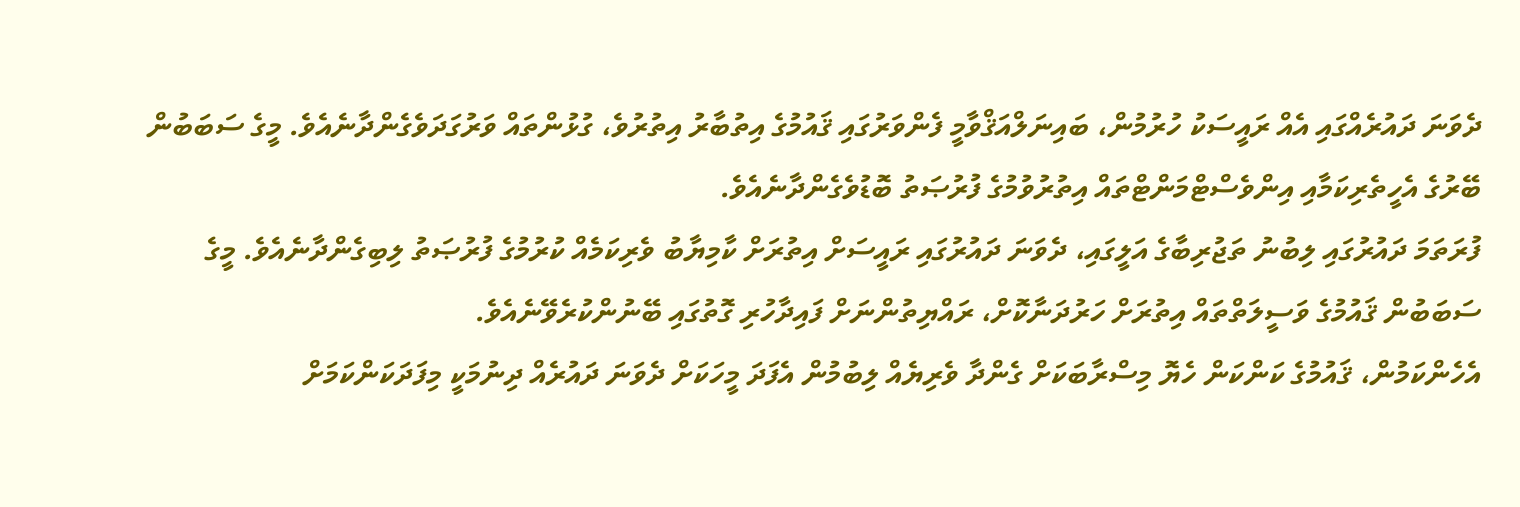ދެވަނަ ދައުރެއްގައި އެއް ރައީސަކު ހުރުމުން، ބައިނަލްއަޤްވާމީ ފެންވަރުގައި ޤައުމުގެ އިތުބާރު އިތުރުވެ، ގުޅުންތައް ވަރުގަދަވެގެންދާނެއެވެ. މީގެ ސަބަބުން ބޭރުގެ އެހީތެރިކަމާއި އިންވެސްޓްމަންޓްތައް އިތުރުވުމުގެ ފުރުޞަތު ބޮޑުވެގެންދާނެއެވެ.
ފުރަތަމަ ދައުރުގައި ލިބުނު ތަޖުރިބާގެ އަލީގައި، ދެވަނަ ދައުރުގައި ރައީސަށް އިތުރަށް ކާމިޔާބު ވެރިކަމެއް ކުރުމުގެ ފުރުޞަތު ލިބިގެންދާނެއެވެ. މީގެ ސަބަބުން ޤައުމުގެ ވަސީލަތްތައް އިތުރަށް ހަރުދަނާކޮށް، ރައްޔިތުންނަށް ފައިދާހުރި ގޮތުގައި ބޭނުންކުރެވޭނެއެވެ.
އެހެންކަމުން، ޤައުމުގެ ކަންކަން ހެޔޮ މިސްރާބަކަށް ގެންދާ ވެރިޔެއް ލިބުމުން އެފަދަ މީހަކަށް ދެވަނަ ދައުރެއް ދިނުމަކީ މިފަދަކަންކަމަށް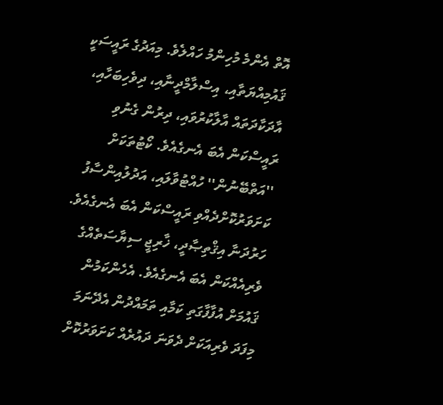އޮތް އެންމެ މުހިންމު ހައްލެވެ. މިއަދުގެ ރައީސަކީ ޤައުމިއްޔަތާއި، އިސްލާމްދީނާއި، ދިވެހިބަހާއި، އާދަކާދަތައް އާލާކުރުވައި، ދިރުން ގެނުވި ރައީސްކަން އެބަ އެނގެއެވެ. ކޯޓުތަކަށް ''އަތްބޭނުން'' ހުއްޓުވާލައި، އަދުލުއިންސާފު ކަށަވަރުކޮށްދެއްވި ރައީސްކަން އެބަ އެނގެއެވެ. ހަރުދަނާ އިޤްތިޞާދީ، ޚާރިޖީ ސިޔާސަތެއްގެ ވެރިއެއްކަން އެބަ އެނގެއެވެ. އެހެންކަމުން ޤައުމަށް އުފާފާގަތި ކަމާއި ތަމައްދުން އެދޭނަމަ މިފަދަ ވެރިއަކަށް ދެވަނަ ދައުރެއް ކަށަވަރުކޮށް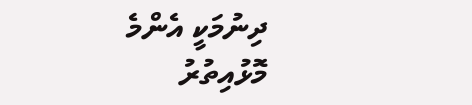ދިނުމަކީ އެންމެ މޮޅުއިތުރު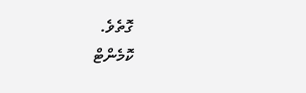ގޮތެވެ.
ކޮމެންޓް